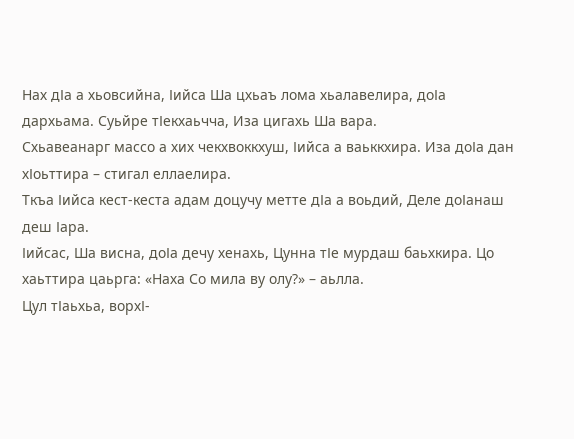Нах дІа а хьовсийна, Іийса Ша цхьаъ лома хьалавелира, доІа дархьама. Суьйре тІекхаьчча, Иза цигахь Ша вара.
Схьавеанарг массо а хих чекхвоккхуш, Іийса а ваьккхира. Иза доІа дан хІоьттира – стигал еллаелира.
Ткъа Іийса кест-кеста адам доцучу метте дІа а воьдий, Деле доІанаш деш Іара.
Іийсас, Ша висна, доІа дечу хенахь, Цунна тІе мурдаш баьхкира. Цо хаьттира цаьрга: «Наха Со мила ву олу?» – аьлла.
Цул тІаьхьа, ворхІ-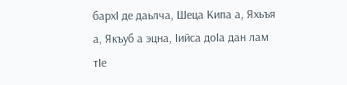бархІ де даьлча, Шеца Кипа а, Яхьъя а, Якъуб а эцна, Іийса доІа дан лам тІе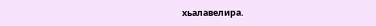хьалавелира.